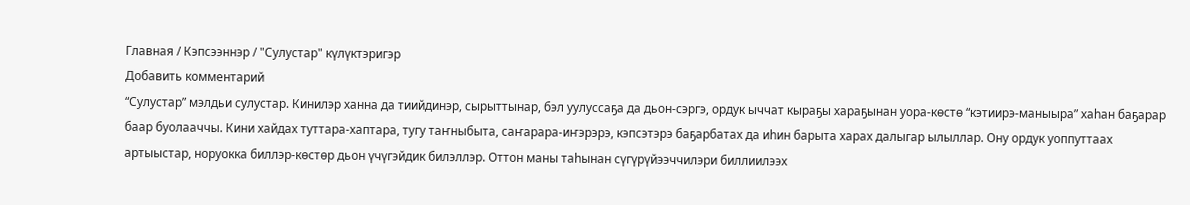Главная / Кэпсээннэр / "Сулустар" күлүктэригэр
Добавить комментарий
“Сулустар” мэлдьи сулустар. Кинилэр ханна да тиийдинэр, сырыттынар, бэл уулуссаҕа да дьон-сэргэ, ордук ыччат кыраҕы хараҕынан уора-көстө “кэтиирэ-маныыра” хаһан баҕарар баар буолааччы. Кини хайдах туттара-хаптара, тугу таҥныбыта, саҥарара-иҥэрэрэ, кэпсэтэрэ баҕарбатах да иһин барыта харах далыгар ылыллар. Ону ордук уоппуттаах артыыстар, норуокка биллэр-көстөр дьон үчүгэйдик билэллэр. Оттон маны таһынан сүгүрүйээччилэри биллиилээх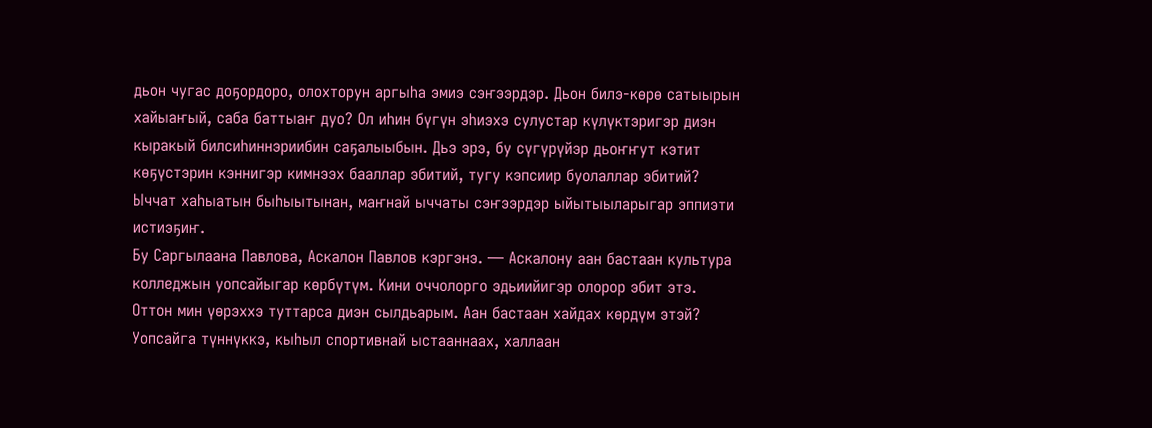дьон чугас доҕордоро, олохторун аргыһа эмиэ сэҥээрдэр. Дьон билэ-көрө сатыырын хайыаҥый, саба баттыаҥ дуо? Ол иһин бүгүн эһиэхэ сулустар күлүктэригэр диэн кыракый билсиһиннэриибин саҕалыыбын. Дьэ эрэ, бу сүгүрүйэр дьоҥҥут кэтит көҕүстэрин кэннигэр кимнээх бааллар эбитий, тугу кэпсиир буолаллар эбитий? Ыччат хаһыатын быһыытынан, маҥнай ыччаты сэҥээрдэр ыйытыыларыгар эппиэти истиэҕиҥ.
Бу Саргылаана Павлова, Аскалон Павлов кэргэнэ. — Аскалону аан бастаан культура колледжын уопсайыгар көрбүтүм. Кини оччолорго эдьиийигэр олорор эбит этэ. Оттон мин үөрэххэ туттарса диэн сылдьарым. Аан бастаан хайдах көрдүм этэй? Уопсайга түннүккэ, кыһыл спортивнай ыстааннаах, халлаан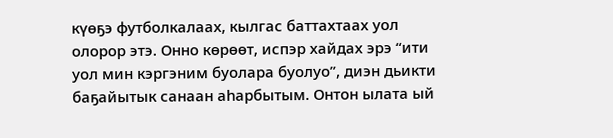күөҕэ футболкалаах, кылгас баттахтаах уол олорор этэ. Онно көрөөт, испэр хайдах эрэ “ити уол мин кэргэним буолара буолуо”, диэн дьикти баҕайытык санаан аһарбытым. Онтон ылата ый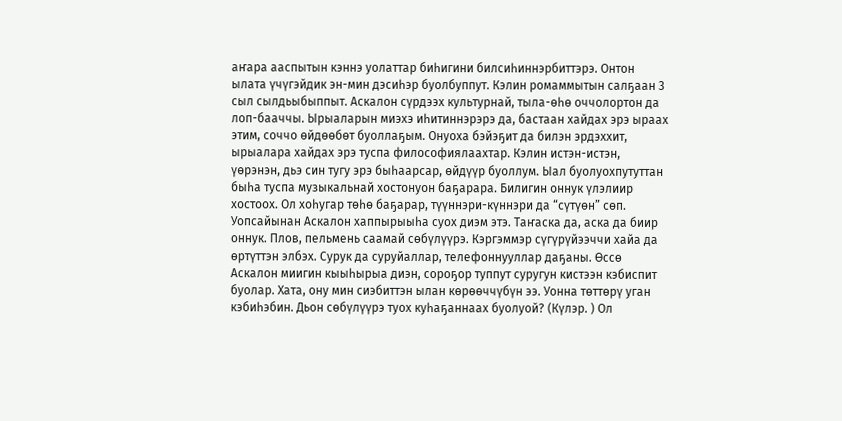аҥара ааспытын кэннэ уолаттар биһигини билсиһиннэрбиттэрэ. Онтон ылата үчүгэйдик эн-мин дэсиһэр буолбуппут. Кэлин ромаммытын салҕаан 3 сыл сылдьыбыппыт. Аскалон сүрдээх культурнай, тыла-өһө оччолортон да лоп-бааччы. Ырыаларын миэхэ иһитиннэрэрэ да, бастаан хайдах эрэ ыраах этим, соччо өйдөөбөт буоллаҕым. Онуоха бэйэҕит да билэн эрдэххит, ырыалара хайдах эрэ туспа философиялаахтар. Кэлин истэн-истэн, үөрэнэн, дьэ син тугу эрэ быһаарсар, өйдүүр буоллум. Ыал буолуохпутуттан быһа туспа музыкальнай хостонуон баҕарара. Билигин оннук үлэлиир хостоох. Ол хоһугар төһө баҕарар, түүннэри-күннэри да “сүтүөн” сөп. Уопсайынан Аскалон хаппырыыһа суох диэм этэ. Таҥаска да, аска да биир оннук. Плов, пельмень саамай сөбүлүүрэ. Кэргэммэр сүгүрүйээччи хайа да өртүттэн элбэх. Сурук да суруйаллар, телефоннууллар даҕаны. Өссө Аскалон миигин кыыһырыа диэн, сороҕор туппут суругун кистээн кэбиспит буолар. Хата, ону мин сиэбиттэн ылан көрөөччүбүн ээ. Уонна төттөрү уган кэбиһэбин. Дьон сөбүлүүрэ туох куһаҕаннаах буолуой? (Күлэр. ) Ол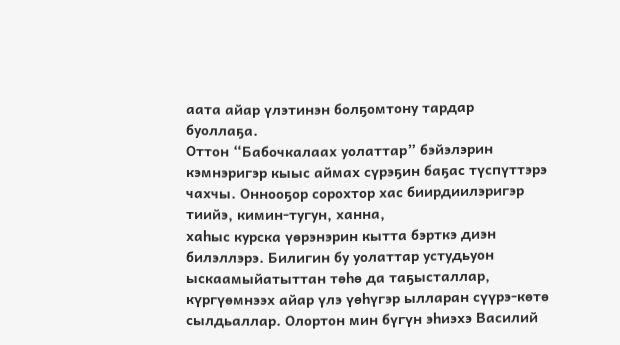аата айар үлэтинэн болҕомтону тардар буоллаҕа.
Оттон “Бабочкалаах уолаттар” бэйэлэрин кэмнэригэр кыыс аймах сүрэҕин баҕас түспүттэрэ чахчы. Оннооҕор сорохтор хас биирдиилэригэр тиийэ, кимин-тугун, ханна,
хаһыс курска үөрэнэрин кытта бэрткэ диэн билэллэрэ. Билигин бу уолаттар устудьуон ыскаамыйатыттан төһө да таҕысталлар, күргүөмнээх айар үлэ үөһүгэр ылларан сүүрэ-көтө сылдьаллар. Олортон мин бүгүн эһиэхэ Василий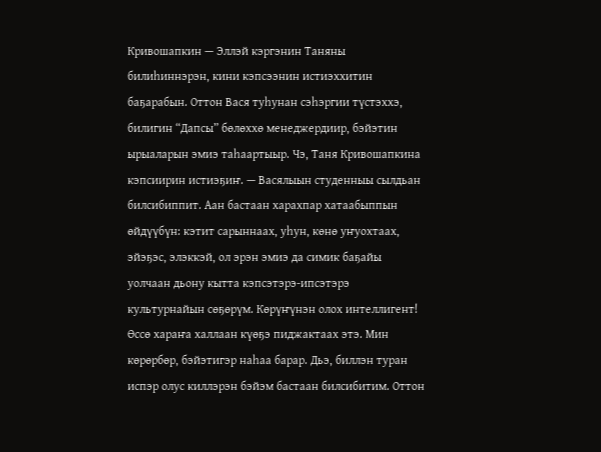Кривошапкин — Эллэй кэргэнин Таняны билиһиннэрэн, кини кэпсээнин истиэххитин баҕарабын. Оттон Вася туһунан сэһэргии түстэххэ, билигин “Дапсы” бөлөххө менеджердиир, бэйэтин ырыаларын эмиэ таһаартыыр. Чэ, Таня Кривошапкина кэпсиирин истиэҕиҥ. — Васялыын студенныы сылдьан билсибиппит. Аан бастаан харахпар хатаабыппын өйдүүбүн: кэтит сарыннаах, уһун, көнө уҥуохтаах, эйэҕэс, элэккэй, ол эрэн эмиэ да симик баҕайы уолчаан дьону кытта кэпсэтэрэ-ипсэтэрэ культурнайын сөҕөрүм. Көрүҥүнэн олох интеллигент! Өссө хараҥа халлаан күөҕэ пиджактаах этэ. Мин көрөрбөр, бэйэтигэр наһаа барар. Дьэ, биллэн туран испэр олус киллэрэн бэйэм бастаан билсибитим. Оттон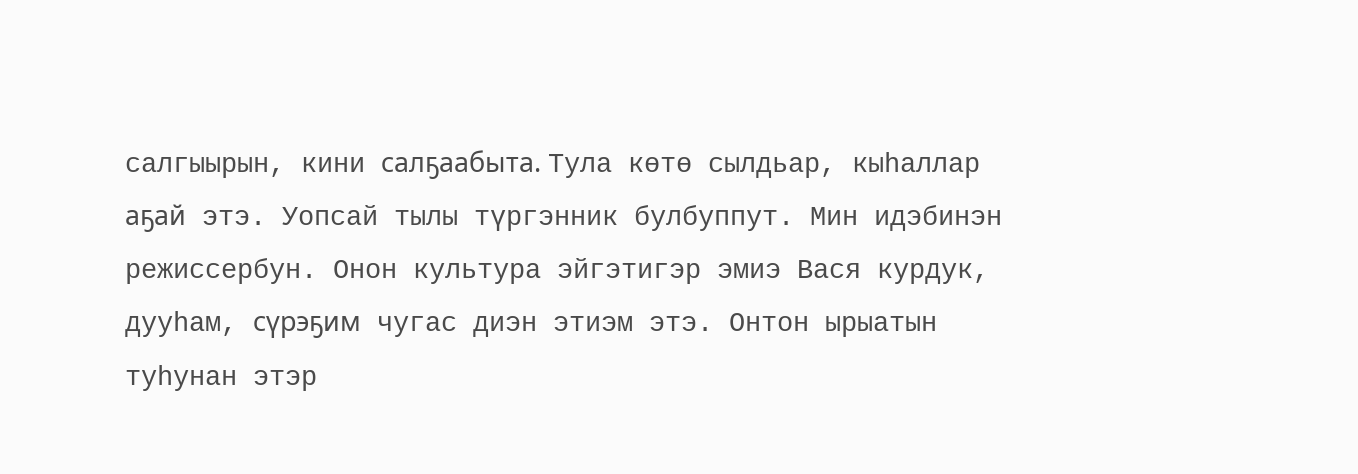салгыырын, кини салҕаабыта. Тула көтө сылдьар, кыһаллар аҕай этэ. Уопсай тылы түргэнник булбуппут. Мин идэбинэн режиссербун. Онон культура эйгэтигэр эмиэ Вася курдук, дууһам, сүрэҕим чугас диэн этиэм этэ. Онтон ырыатын туһунан этэр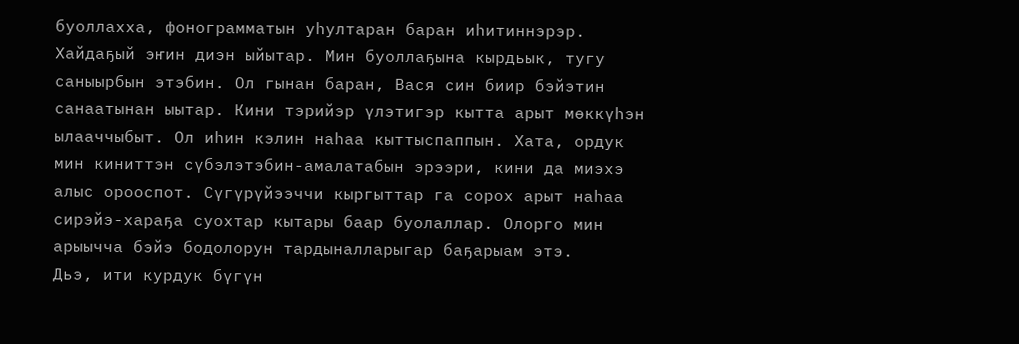буоллахха, фонограмматын уһултаран баран иһитиннэрэр. Хайдаҕый эҥин диэн ыйытар. Мин буоллаҕына кырдьык, тугу саныырбын этэбин. Ол гынан баран, Вася син биир бэйэтин санаатынан ыытар. Кини тэрийэр үлэтигэр кытта арыт мөккүһэн ылааччыбыт. Ол иһин кэлин наһаа кыттыспаппын. Хата, ордук мин киниттэн сүбэлэтэбин-амалатабын эрээри, кини да миэхэ алыс орооспот. Сүгүрүйээччи кыргыттар га сорох арыт наһаа сирэйэ-хараҕа суохтар кытары баар буолаллар. Олорго мин арыычча бэйэ бодолорун тардыналларыгар баҕарыам этэ.
Дьэ, ити курдук бүгүн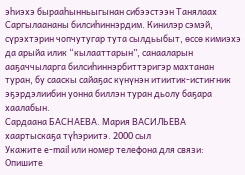эһиэхэ бырааһынньыгынан сибээстээн Танялаах Саргылаананы билсиһиннэрдим. Кинилэр сэмэй, сүрэхтэрин чопчутугар тута сылдьыбыт, өссө кимиэхэ да арыйа илик “кылааттарын”, санааларын ааҕаччыларга билсиһиннэрбиттэригэр махтанан туран, бу сааскы сайаҕас күнүнэн итиитик-истиҥник эҕэрдэлиибин уонна биллэн туран дьолу баҕара хаалабын.
Сардаана БАСНАЕВА. Мария ВАСИЛЬЕВА хаартыскаҕа түһэриитэ. 2000 сыл
Укажите e-mail или номер телефона для связи:
Опишите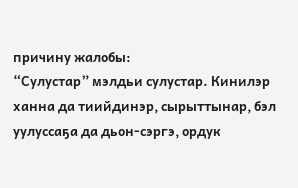причину жалобы:
“Сулустар” мэлдьи сулустар. Кинилэр ханна да тиийдинэр, сырыттынар, бэл уулуссаҕа да дьон-сэргэ, ордук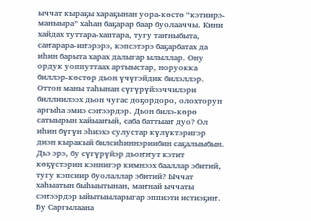ыччат кыраҕы хараҕынан уора-көстө “кэтиирэ-маныыра” хаһан баҕарар баар буолааччы. Кини хайдах туттара-хаптара, тугу таҥныбыта, саҥарара-иҥэрэрэ, кэпсэтэрэ баҕарбатах да иһин барыта харах далыгар ылыллар. Ону ордук уоппуттаах артыыстар, норуокка биллэр-көстөр дьон үчүгэйдик билэллэр. Оттон маны таһынан сүгүрүйээччилэри биллиилээх дьон чугас доҕордоро, олохторун аргыһа эмиэ сэҥээрдэр. Дьон билэ-көрө сатыырын хайыаҥый, саба баттыаҥ дуо? Ол иһин бүгүн эһиэхэ сулустар күлүктэригэр диэн кыракый билсиһиннэриибин саҕалыыбын. Дьэ эрэ, бу сүгүрүйэр дьоҥҥут кэтит көҕүстэрин кэннигэр кимнээх бааллар эбитий, тугу кэпсиир буолаллар эбитий? Ыччат хаһыатын быһыытынан, маҥнай ыччаты сэҥээрдэр ыйытыыларыгар эппиэти истиэҕиҥ.
Бу Саргылаана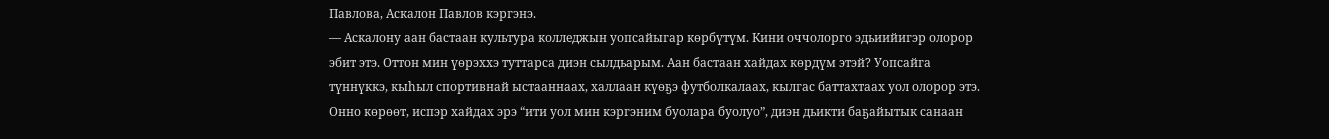Павлова, Аскалон Павлов кэргэнэ.
— Аскалону аан бастаан культура колледжын уопсайыгар көрбүтүм. Кини оччолорго эдьиийигэр олорор эбит этэ. Оттон мин үөрэххэ туттарса диэн сылдьарым. Аан бастаан хайдах көрдүм этэй? Уопсайга түннүккэ, кыһыл спортивнай ыстааннаах, халлаан күөҕэ футболкалаах, кылгас баттахтаах уол олорор этэ. Онно көрөөт, испэр хайдах эрэ “ити уол мин кэргэним буолара буолуо”, диэн дьикти баҕайытык санаан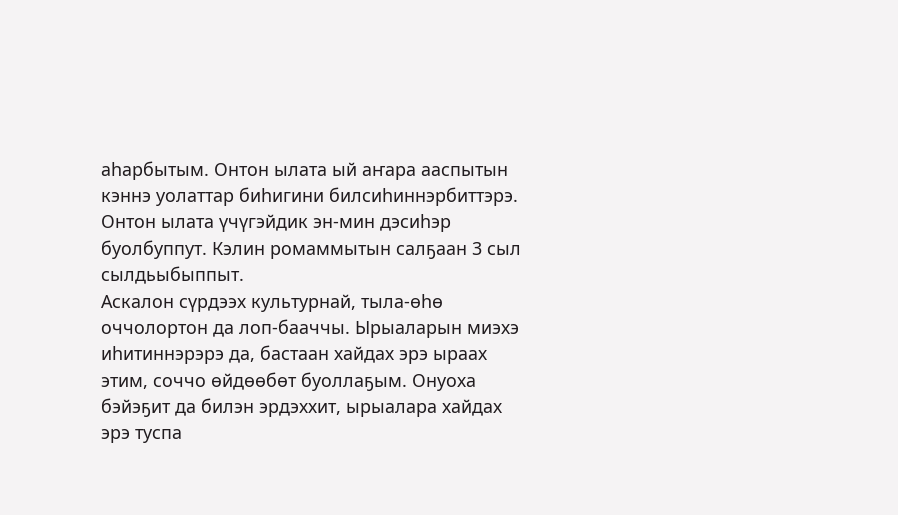аһарбытым. Онтон ылата ый аҥара ааспытын кэннэ уолаттар биһигини билсиһиннэрбиттэрэ. Онтон ылата үчүгэйдик эн-мин дэсиһэр буолбуппут. Кэлин ромаммытын салҕаан 3 сыл сылдьыбыппыт.
Аскалон сүрдээх культурнай, тыла-өһө оччолортон да лоп-бааччы. Ырыаларын миэхэ иһитиннэрэрэ да, бастаан хайдах эрэ ыраах этим, соччо өйдөөбөт буоллаҕым. Онуоха бэйэҕит да билэн эрдэххит, ырыалара хайдах эрэ туспа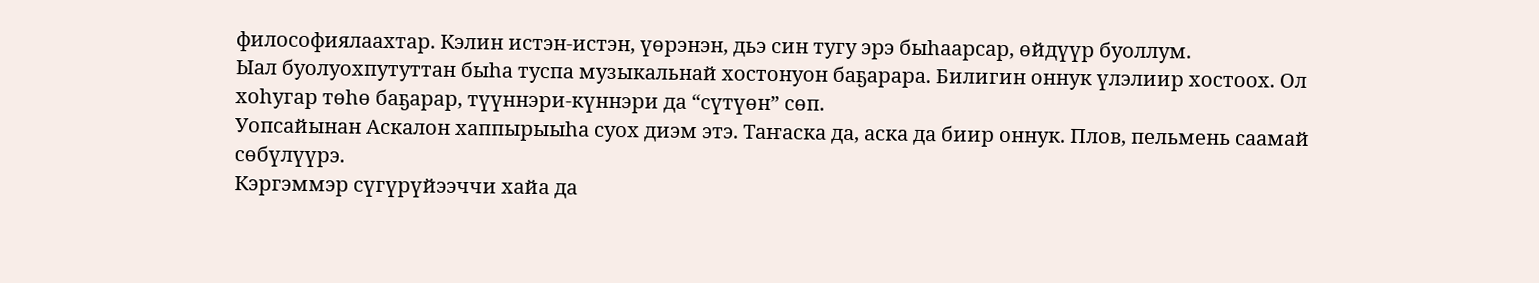философиялаахтар. Кэлин истэн-истэн, үөрэнэн, дьэ син тугу эрэ быһаарсар, өйдүүр буоллум.
Ыал буолуохпутуттан быһа туспа музыкальнай хостонуон баҕарара. Билигин оннук үлэлиир хостоох. Ол хоһугар төһө баҕарар, түүннэри-күннэри да “сүтүөн” сөп.
Уопсайынан Аскалон хаппырыыһа суох диэм этэ. Таҥаска да, аска да биир оннук. Плов, пельмень саамай сөбүлүүрэ.
Кэргэммэр сүгүрүйээччи хайа да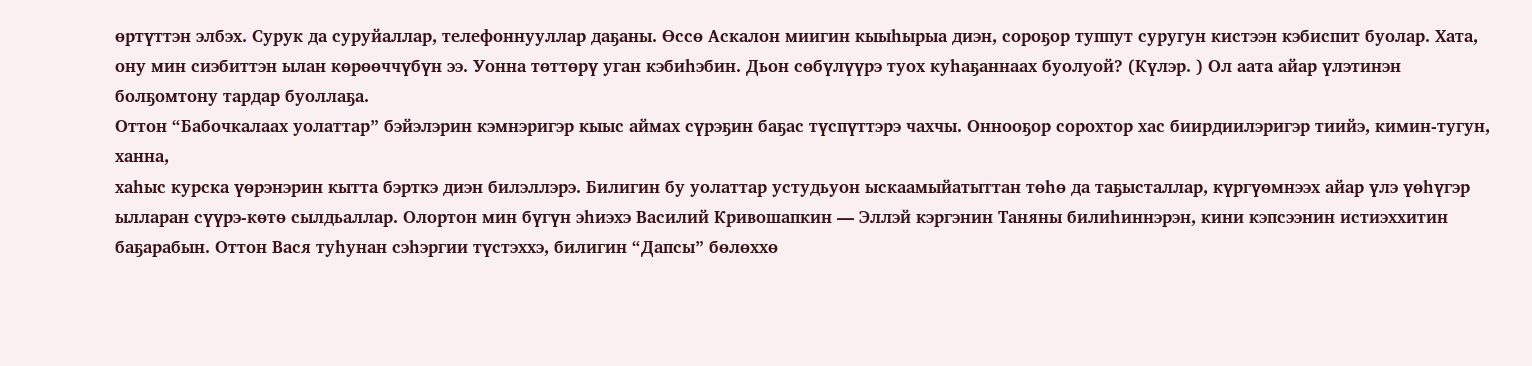өртүттэн элбэх. Сурук да суруйаллар, телефоннууллар даҕаны. Өссө Аскалон миигин кыыһырыа диэн, сороҕор туппут суругун кистээн кэбиспит буолар. Хата, ону мин сиэбиттэн ылан көрөөччүбүн ээ. Уонна төттөрү уган кэбиһэбин. Дьон сөбүлүүрэ туох куһаҕаннаах буолуой? (Күлэр. ) Ол аата айар үлэтинэн болҕомтону тардар буоллаҕа.
Оттон “Бабочкалаах уолаттар” бэйэлэрин кэмнэригэр кыыс аймах сүрэҕин баҕас түспүттэрэ чахчы. Оннооҕор сорохтор хас биирдиилэригэр тиийэ, кимин-тугун, ханна,
хаһыс курска үөрэнэрин кытта бэрткэ диэн билэллэрэ. Билигин бу уолаттар устудьуон ыскаамыйатыттан төһө да таҕысталлар, күргүөмнээх айар үлэ үөһүгэр ылларан сүүрэ-көтө сылдьаллар. Олортон мин бүгүн эһиэхэ Василий Кривошапкин — Эллэй кэргэнин Таняны билиһиннэрэн, кини кэпсээнин истиэххитин баҕарабын. Оттон Вася туһунан сэһэргии түстэххэ, билигин “Дапсы” бөлөххө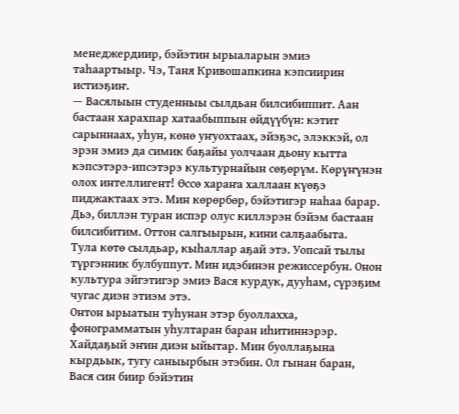менеджердиир, бэйэтин ырыаларын эмиэ таһаартыыр. Чэ, Таня Кривошапкина кэпсиирин истиэҕиҥ.
— Васялыын студенныы сылдьан билсибиппит. Аан бастаан харахпар хатаабыппын өйдүүбүн: кэтит сарыннаах, уһун, көнө уҥуохтаах, эйэҕэс, элэккэй, ол эрэн эмиэ да симик баҕайы уолчаан дьону кытта кэпсэтэрэ-ипсэтэрэ культурнайын сөҕөрүм. Көрүҥүнэн олох интеллигент! Өссө хараҥа халлаан күөҕэ пиджактаах этэ. Мин көрөрбөр, бэйэтигэр наһаа барар.
Дьэ, биллэн туран испэр олус киллэрэн бэйэм бастаан билсибитим. Оттон салгыырын, кини салҕаабыта.
Тула көтө сылдьар, кыһаллар аҕай этэ. Уопсай тылы түргэнник булбуппут. Мин идэбинэн режиссербун. Онон культура эйгэтигэр эмиэ Вася курдук, дууһам, сүрэҕим чугас диэн этиэм этэ.
Онтон ырыатын туһунан этэр буоллахха, фонограмматын уһултаран баран иһитиннэрэр. Хайдаҕый эҥин диэн ыйытар. Мин буоллаҕына кырдьык, тугу саныырбын этэбин. Ол гынан баран, Вася син биир бэйэтин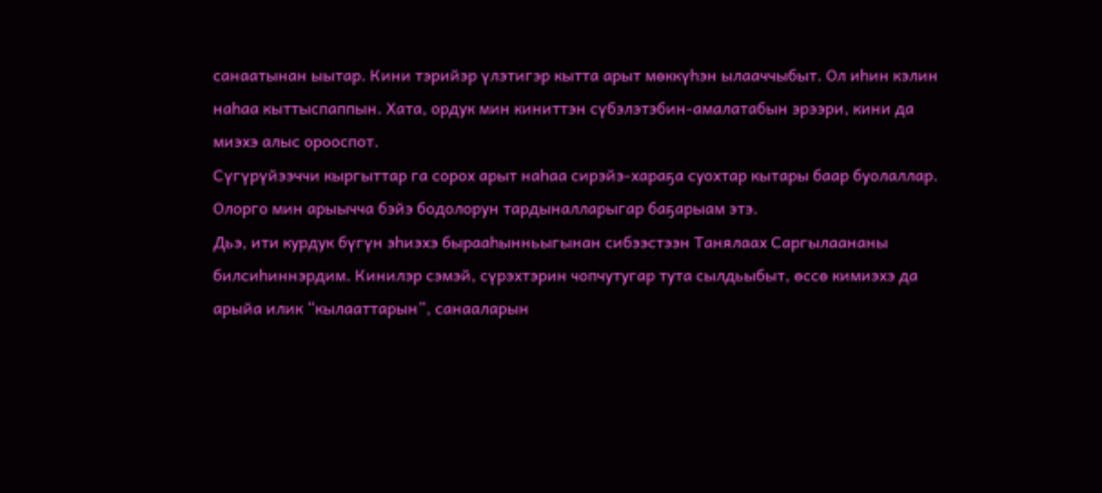санаатынан ыытар. Кини тэрийэр үлэтигэр кытта арыт мөккүһэн ылааччыбыт. Ол иһин кэлин наһаа кыттыспаппын. Хата, ордук мин киниттэн сүбэлэтэбин-амалатабын эрээри, кини да миэхэ алыс орооспот.
Сүгүрүйээччи кыргыттар га сорох арыт наһаа сирэйэ-хараҕа суохтар кытары баар буолаллар. Олорго мин арыычча бэйэ бодолорун тардыналларыгар баҕарыам этэ.
Дьэ, ити курдук бүгүн эһиэхэ бырааһынньыгынан сибээстээн Танялаах Саргылаананы билсиһиннэрдим. Кинилэр сэмэй, сүрэхтэрин чопчутугар тута сылдьыбыт, өссө кимиэхэ да арыйа илик “кылааттарын”, санааларын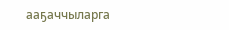ааҕаччыларга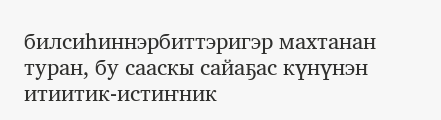билсиһиннэрбиттэригэр махтанан туран, бу сааскы сайаҕас күнүнэн итиитик-истиҥник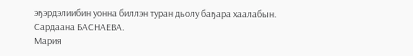эҕэрдэлиибин уонна биллэн туран дьолу баҕара хаалабын.
Сардаана БАСНАЕВА.
Мария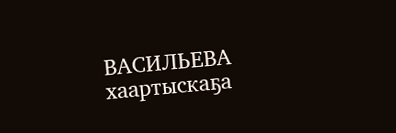ВАСИЛЬЕВА
хаартыскаҕа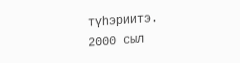түһэриитэ.
2000 сыл